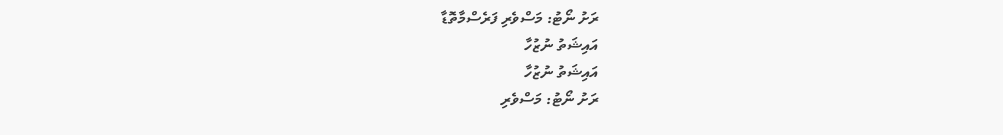ރަށު ނޯޓު: މަސްވެރި ފަރެސްމާތޮޑާ
އައިޝަތު ނުޒުހާ
އައިޝަތު ނުޒުހާ
ރަށު ނޯޓު: މަސްވެރި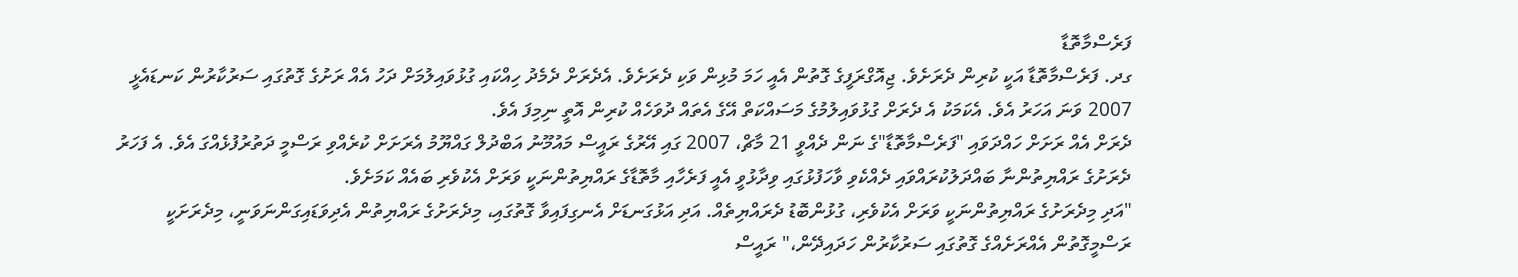ފަރެސްމާތޮޑާ
ގދ. ފަރެސްމާތޮޑާ އަކީ ކުރިން ދެރަށެވެ. ޖިއޮގްރަފީގެ ގޮތުން އެއީ ހަމަ މުޅިން ވަކި ދެރަށެވެ. އެދެރަށް ދެމެދު ހިއްކައި ގުޅުވައިލުމަށް ދަހު އެއް ރަށުގެ ގޮތުގައި ސަރުކާރުން ކަނޑައެޅީ 2007 ވަނަ އަހަރު އެވެ. އެކަމަކު އެ ދެރަށް ގުޅުވައިލުމުގެ މަސައްކަތް އޭގެ އެތައް ދުވަހެއް ކުރިން އޮތީ ނިމިފަ އެވެ.
ދެރަށް އެއް ރަށަށް ހައްދަވައި "ފަރެސްމާތޮޑާ"ގެ ނަން ދެއްވީ 21 މާޗް، 2007 ގައި އޭރުގެ ރައީސް މައުމޫނު އަބްދުލް ގައްޔޫމު އެރަށަށް ކުރެއްވި ރަސްމީ ދަތުރުފުޅެއްގަ އެވެ. އެ ފަހަރު ދެރަށުގެ ރައްޔިތުންނާ ބައްދަލުކުރައްވައި ދެއްކެވި ވާހަފުޅުގައި ވިދާޅުވީ އެއީ ފަރެހާއި މާތޮޑާގެ ރައްޔިތުންނަކީ ވަރަށް އެކުވެރި ބައެއް ކަމަށެވެ.
"އަދި މިދެރަށުގެ ރައްޔިތުންނަކީ ވަރަށް އެކުވެރި، ގުޅުންބޮޑު ދެރައްޔިތެއް. އަދި އަޅުގަނޑަށް އެނގިފައިވާ ގޮތުގައި، މިދެރަށުގެ ރައްޔިތުން އެދިވަޑައިގަންނަވަނީ، މިދެރަށަކީ ރަސްމީގޮތުން އެއްރަށެއްގެ ގޮތުގައި ސަރުކާރުން ހަދައިދޭން،" ރައީސް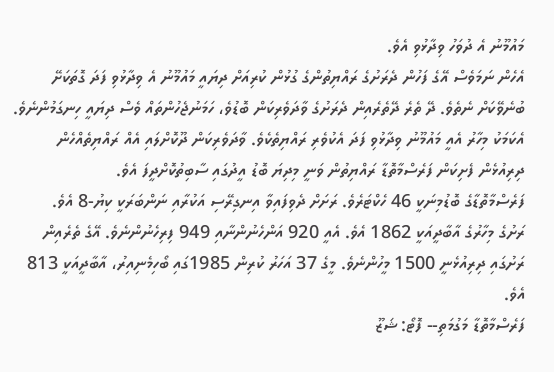މައުމޫނު އެ ދުވަހު ވިދާޅުވި އެވެ.
އެހެން ނަމަވެސް އޭގެ ފަހުން ދެރަށުގެ ރައްޔިތުންގެ ގުޅުން ކުރިއަށް ދިޔައީ މައުމޫނު އެ ވިދާޅުވި ފަދަ ގޮތަކަށޭ ބުނެވޭކަށް ނެތެވެ. ދޭ ތެރެ ދޭތެރެއިން ދެރަށުގެ ވާދަވެރިކަން ބޮޑުވެ، ހަމަނުޖެހުންތައް ވެސް ދިޔައީ ހިނގަމުންނެވެ.
އެކަމަކު މިހާރު އެއީ މައުމޫނު ވިދާޅުވި ފަދަ އެކުވެރި ރައްޔިތެކެވެ. ވާދަވެރިކަން ދޫކޮށްލައި އެއް ރައްޔިތެއްހެން ދިރިއުޅެން ފެށިކަން ފަރެސްމާތޮޑާ ރައްޔިތުން ވަނީ މިދިޔަ ބޮޑު އީދުގައި ސާބިތުކޮށްދީފަ އެވެ.
ފަރެސްމާތޮޑާގެ ބޮޑުމިނަކީ 46 ހެކްޓަރެވެ. ރަށަށް ދެވިފައިވާ އިނގިރޭސި އަކުރާއި ނަންބަރަކީ ކިޔު-8 އެވެ.
ރަށުގެ މިހާރުގެ އާބާދީއަކީ 1862 އެވެ. އެއީ 920 އަންހެނުންނާއި 949 ފިރިހެނުންނެވެ. އޭގެ ތެރެއިން ރަށުގައި ދިރިއުޅެނީ 1500 މީހުންނެވެ. މީގެ 37 އަހަރު ކުރިން 1985ގައި ބޯހިމެނިއިރު، އާބާދީއަކީ 813 އެވެ.
ފަރެސްމާތޮޑާ މަގުމަތި-- ފޮޓޯ: ޝަޒޫ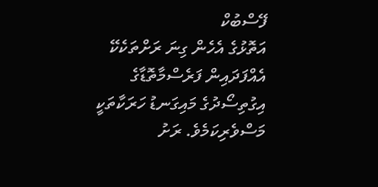ފޭސްބުކް
އަތޮޅުގެ އެހެން ގިނަ ރަށްތަކެކޭ އެއްފަދައިން ފަރެސްމާތޮޑާގެ އިގުތިސޯދުގެ މައިގަނޑު ހަރަކާތަކީ މަސްވެރިކަމެވެ. ރަށު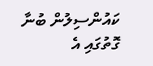ކައުންސިލުން ބުނާ ގޮތުގައި އެ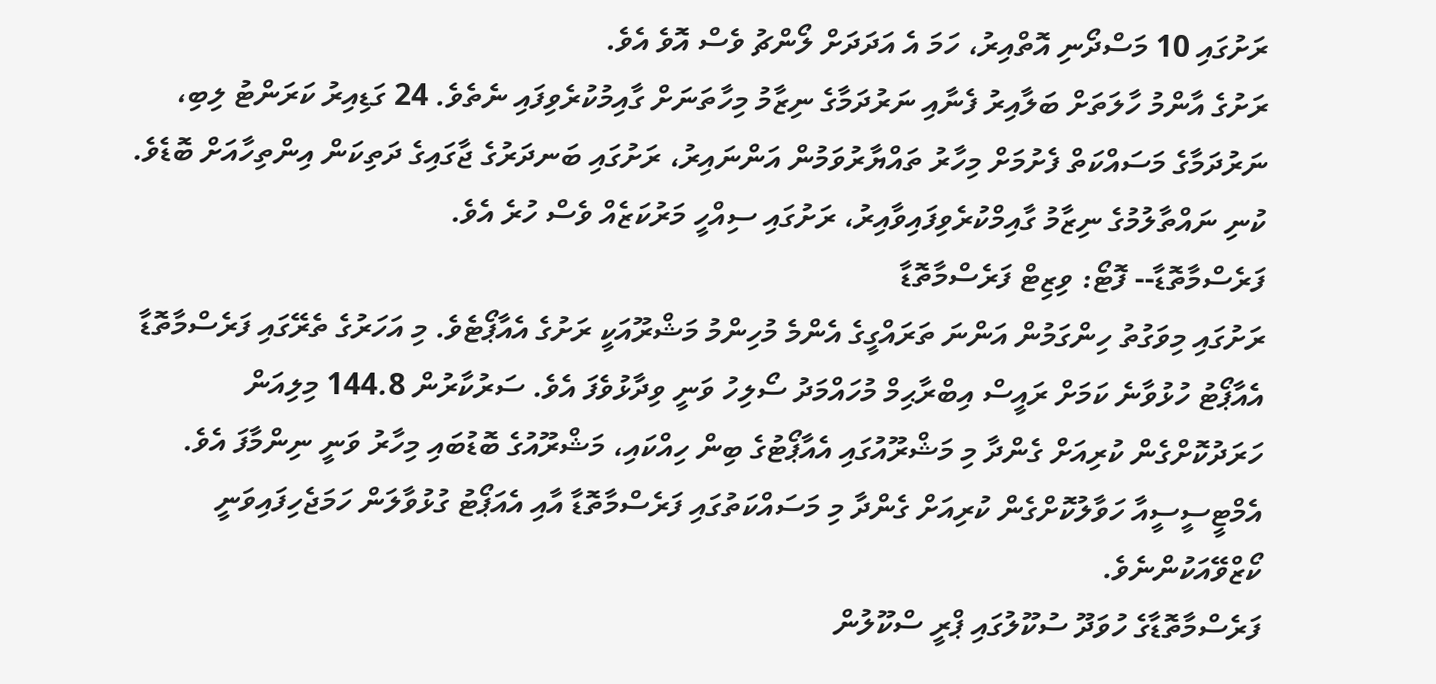ރަށުގައި 10 މަސްދޯނި އޮތްއިރު، ހަމަ އެ އަދަދަށް ލޯންޗު ވެސް އޮވެ އެވެ.
ރަށުގެ އާންމު ހާލަތަށް ބަލާއިރު ފެނާއި ނަރުދަމާގެ ނިޒާމު މިހާތަނަށް ގާއިމުކުރެވިފައި ނެތެވެ. 24 ގަޑިއިރު ކަރަންޓު ލިބި، ނަރުދަމާގެ މަސައްކަތް ފެށުމަށް މިހާރު ތައްޔާރުވަމުން އަންނައިރު، ރަށުގައި ބަނދަރުގެ ޖާގައިގެ ދަތިކަން އިންތިހާއަށް ބޮޑެވެ. ކުނި ނައްތާލުމުގެ ނިޒާމު ގާއިމްކުރެވިފައިވާއިރު، ރަށުގައި ސިއްހީ މަރުކަޒެއް ވެސް ހުރެ އެވެ.
ފަރެސްމާތޮޑާ-- ފޮޓޯ: ވިޒިޓް ފަރެސްމާތޮޑާ
ރަށުގައި މިވަގުތު ހިންގަމުން އަންނަ ތަރައްގީގެ އެންމެ މުހިންމު މަޝްރޫއަކީ ރަށުގެ އެއާޕޯޓެވެ. މި އަހަރުގެ ތެރޭގައި ފަރެސްމާތޮޑާ އެއާޕޯޓު ހުޅުވާނެ ކަމަށް ރައީސް އިބްރާޙިމް މުހައްމަދު ސޯލިހު ވަނީ ވިދާޅުވެފަ އެވެ. ސަރުކާރުން 144.8 މިލިއަން ހަރަދުކޮށްގެން ކުރިއަށް ގެންދާ މި މަޝްރޫއުގައި އެއާޕޯޓުގެ ބިން ހިއްކައި، މަޝްރޫއުގެ ބޮޑުބައި މިހާރު ވަނީ ނިންމާފަ އެވެ. އެމްޓީސީސީއާ ހަވާލުކޮށްގެން ކުރިއަށް ގެންދާ މި މަސައްކަތުގައި ފަރެސްމާތޮޑާ އާއި އެއަޕޯޓު ގުޅުވާލަން ހަމަޖެހިފައިވަނީ ކޯޒްވޭއަކުންނެވެ.
ފަރެސްމާތޮޑާގެ ހުވަދޫ ސުކޫލުގައި ޕްރީ ސްކޫލުން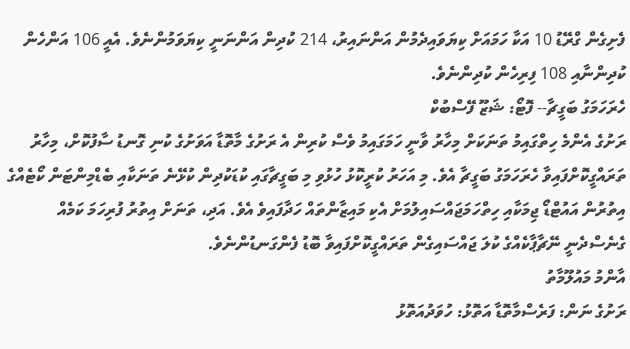ފެށިގެން ގްރޭޑު 10 އަކާ ހަމައަށް ކިޔަވައިދެމުން އަންނައިރު، 214 ކުދިން އަންނަނީ ކިޔަވަމުންނެވެ. އެއީ 106 އަންހެން ކުދިންނާއި 108 ފިރިހެން ކުދިންނެވެ.
ހެރަހަމަގު ބަގީޗާ-- ފޮޓޯ: ޝަޒޫ ފޭސްބުކް
ރަށުގެ އެންމެ ހިތްގައިމު ތަނަކަށް މިހާރު ވާނީ ހަމަގައިމު ވެސް ކުރިން އެ ރަށުގެ މާތޮޑާ އަވަށުގެ ކުނި ގޮނޑު ސާފުކޮށް، މިހާރު ތަރައްގީކޮށްފައިވާ ހެރަހަމަގު ބަގީޗާ އެވެ. މި އަހަރު ކުރީކޮޅު ހުޅުވި މި ބަގީޗާގައި ކުޑަކުދިން ކުޅޭނެ ތަނަކާއި ބެޑްމިންޓަން ކޯޓެއްގެ އިތުރުން އައުޓްޑޯ ޖިމަކާއި ހިތްހަމަޖައްސައިލުމަށް އެކި މައިޒާންތައް ހަދާފައިވެ އެވެ. އަދި، ތަނަށް އިތުރު ފުރިހަމަ ކަމެއް ގެނެސްދެނީ ނޭޗާޕާކެއްގެ ކުލަ ޖައްސައިގެން ތަރައްގީކޮށްފައިވާ ބޮޑު ފެންގަނޑުންނެވެ.
އާންމު މައުލޫމާތު
ރަށުގެ ނަން: ފަރެސްމާތޮޑާ އަތޮޅު: ހުވަދުއަތޮޅު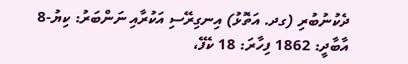ދެކުނުބުރި (ގދ. އަތޮޅު) އިނގިރޭސި އަކުރާއި ނަންބަރު: ކިޔު-8 އާބާދީ: 1862 ފިހާރަ: 18 ކެފޭ،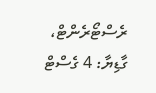ރެސްޓޯރެންޓް، ގާޑިޔާ: 4 ގެސްޓް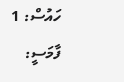ހައުސް: 1 ފާމަސީ: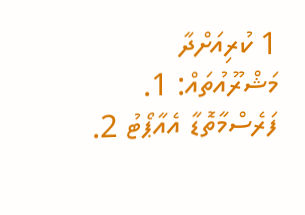1 ކުރިއަށްދާ މަޝްރޫއުތައް: 1. ފަރެސްމާތޮޑާ އެއާޕޯޓު 2.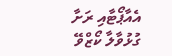އެއާޕޯޓާއި ރަށާ ގުޅުވާލާ ކޯޒްވޭ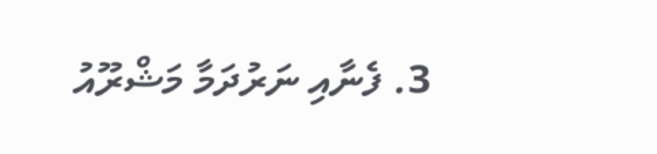3. ފެނާއި ނަރުދަމާ މަޝްރޫއު